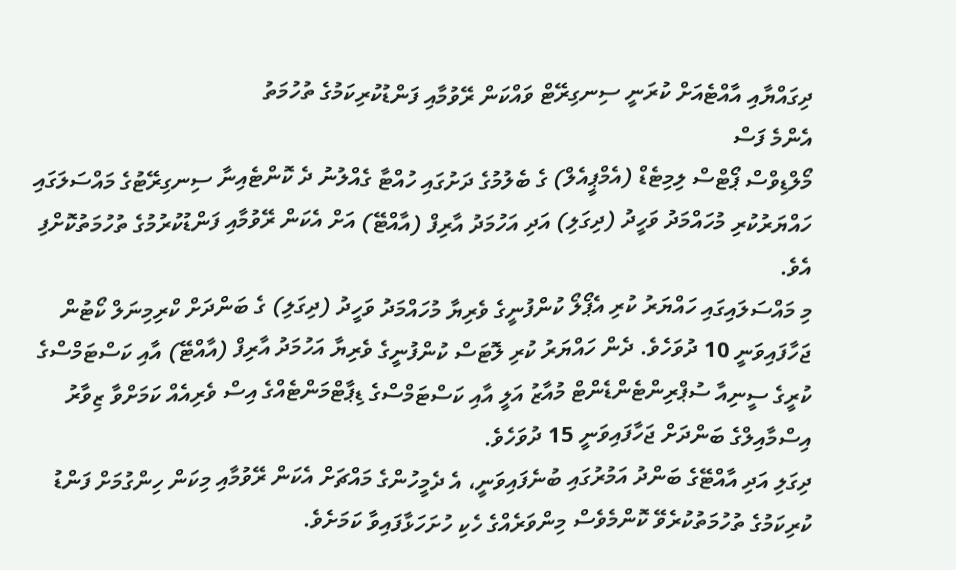ދިގައްޔާއި އާއްޓެއަށް ކުރަނީ ސިނގިރޭޓް ވައްކަން ރޭވުމާއި ފަންޑުކުރިކަމުގެ ތުހުމަތު
އެންމެ ފަސް
މޯލްޑިވްސް ޕޯޓްސް ލިމިޓެޑް (އެމްޕީއެލް) ގެ ބެލުމުގެ ދަށުގައި ހުއްޓާ ގެއްލުނު ދެ ކޮންޓެއިނާ ސިނގިރޭޓުގެ މައްސަލަގައި ހައްޔަރުކުރި މުހައްމަދު ވަހީދު (ދިގަލި) އަދި އަހުމަދު އާރިފް (އާއްޓޭ) އަށް އެކަން ރޭވުމާއި ފަންޑުކުރުމުގެ ތުހުމަތުކޮށްފި އެވެ.
މި މައްސަލައިގައި ހައްޔަރު ކުރި އެޕޯލޯ ކުންފުނީގެ ވެރިޔާ މުހައްމަދު ވަހީދު (ދިގަލި) ގެ ބަންދަށް ކްރިމިނަލް ކޯޓުން ޖަހާފައިވަނީ 10 ދުވަހެވެ. ދެން ހައްޔަރު ކުރި ލޮޓަސް ކުންފުނީގެ ވެރިޔާ އަހުމަދު އާރިފް (އާއްޓޭ) އާއި ކަސްޓަމްސްގެ ކުރީގެ ސީނިއާ ސުޕްރިންޓެންޑެންޓް މުއާޒު އަލީ އާއި ކަސްޓަމްސްގެ ޑިޕާޓްމަންޓެއްގެ އިސް ވެރިއެއް ކަމަށްވާ ޒިވާރު އިސްމާއިލްގެ ބަންދަށް ޖަހާފައިވަނީ 15 ދުވަހެވެ.
ދިގަލި އަދި އާއްޓޭގެ ބަންދު އަމުރުގައި ބުނެފައިވަނީ، އެ ދެމީހުންގެ މައްޗަށް އެކަން ރޭވުމާއި މިކަން ހިންގުމަށް ފަންޑު ކުރިކަމުގެ ތުހުމަތުކުރެވޭ ކޮންމެވެސް މިންވަރެއްގެ ހެކި ހުށަހަޅާފައިވާ ކަމަށެވެ.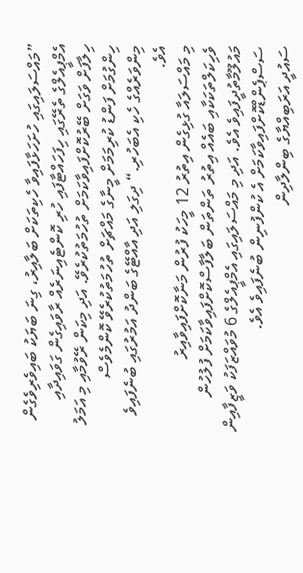”މައްސަލައިގައި ހުށަހަޅާފައިވާ ހެކިތަކަށް ބަލާއިރު، ގިނަ ބަޔަކު ބައިވެރިވެގެން އެމްޕީއެލްގެ ތެރޭގައި ހިފަހައްޓާފައި ހުރި ކޮންޓެއިނަރެއް ރާވައިގެން ގަވައިދާއި ހިލާފަށް ވަގަށް ބޭރުކޮށްފައިވާކަމަށް ތުހުމަތުކުރެވޭ. އަދި މިކަން ރޭވުމާއި މި އަމަލު ހިންގުމަށް ފަންޑު ކުރިމަމަށް މީނާގެ މައްޗަށް ތުހުމަތުކުރެވޭ ކޮންމެވެސް މިންވަރެއްގެ ހެކި އެބަހުރި.“ ދިގަލި އަދި އާއްޓޭގެ ބަންދު އަމުރުގައި ބުނެފައިވެ އެވެ.
މި މައްސަލައާ ގުޅިގެން އިތުރު 12 މީހަކު ފުރުން މަނާކޮށްފައިވާއިރު ވެހިކަލްތަކަކާއި ބައެއް އިތުރު ތަންތަން ބަލާފާސްކޮށްފައިވާކަމަށް ފުލުހުން މައުލޫމާތުދީފައިވެ އެވެ. އަދި މި މައްސަލައިގައި އެމްޕީއެލްގެ 6 މުވައްޒަފަކު ވަޒީފާއިން ސަސްޕެންޑްކޮށްފައިވާކަމަށް އެ ކުންފުނިން ބުނެފައިވެ އެވެ.
ސައުދީ އަރަބިއްޔާގެ ބިންލާދިން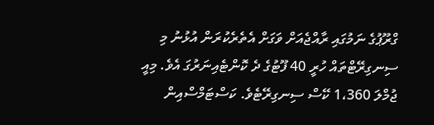ގްރޫޕުގެ ނަމުގައި ރާއްޖެއަށް ވަގަށް އެތެރެކުރަން އުޅުނު މި ސިނގިރޭޓްތައް ހުރީ 40 ފޫޓުގެ ދެ ކޮންޓެއިނަރުގަ އެވެ. މިއީ ޖުމްލަ 1،360 ކޭސް ސިނގިރޭޓެވެ. ކަސްޓަމްސްއިން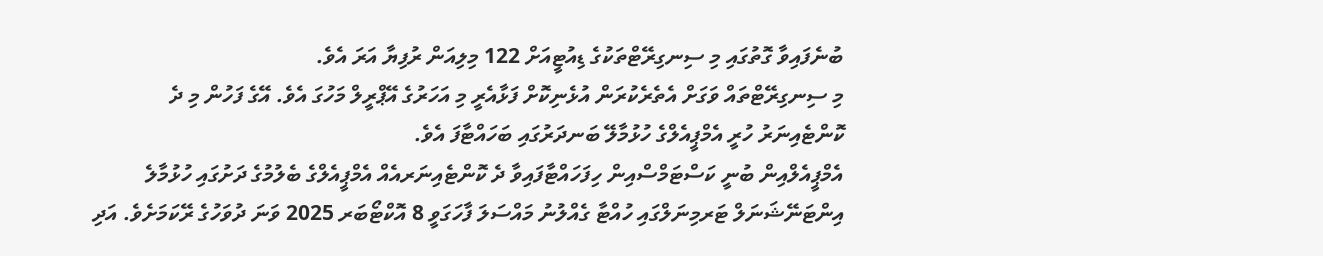ބުނެފައިވާ ގޮތުގައި މި ސިނގިރޭޓްތަކުގެ ޑިއުޓީއަށް 122 މިލިއަން ރުފިޔާ އަރަ އެވެ.
މި ސިނގިރޭޓްތައް ވަގަށް އެތެރެކުރަން އުޅެނިކޮށް ފަޅާއެރީ މި އަހަރުގެ އޭޕްރީލް މަހުގަ އެވެ. އޭގެ ފަހުން މި ދެ ކޮންޓެއިނަރު ހުރީ އެމްޕީއެލްގެ ހުޅުމާލޭ ބަނދަރުގައި ބަހައްޓާފަ އެވެ.
އެމްޕީއެލްއިން ބުނީ ކަސްޓަމްސްއިން ހިފަހައްޓާފައިވާ ދެ ކޮންޓެއިނަރއެއް އެމްޕީއެލްގެ ބެލުމުގެ ދަށުގައި ހުޅުމާލެ އިންޓަނޭޝަނަލް ޓަރމިނަލްގައި ހުއްޓާ ގެއްލުނު މައްސަލަ ފާހަގަވީ 8 އޮކްޓޯބަރ 2025 ވަނަ ދުވަހުގެ ރޭކަމަށެވެ. އަދި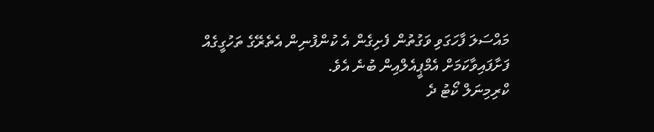މައްސަލަ ފާހަގަވި ވަގުތުން ފެށިގެން އެ ކުންފުނިން އެތެރޭގެ ތަހުގީގެއް ފަށާފައިވާކަމަށް އެމްޕީއެލްއިން ބުނެ އެވެ.
ކްރިމިނަލް ކޯޓު ދެ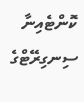ކޮންޓެއިނާ ސިނގިރޭޓްގެ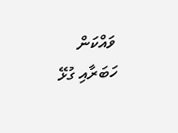ވައްކަން
ހަބަރާއި ގުޅޭ